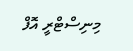މިނިސްޓްރީ އޮފް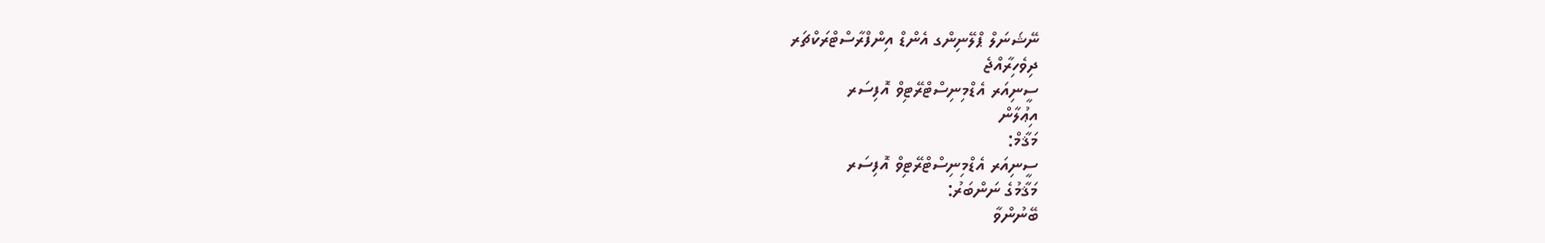ނޭޝަނަލް ޕްލޭނިންގ އެންޑް އިންފްރާސްޓްރަކްޗަރ
ދިވެހިރާއްޖެ
ސީނިއަރ އެޑްމިނިސްޓްރޭޓިވް އޮފިސަރ
އިޢުލާން
މަޤާމް:
ސީނިއަރ އެޑްމިނިސްޓްރޭޓިވް އޮފިސަރ
މަޤާމުގެ ނަންބަރު:
ބޭނުންވާ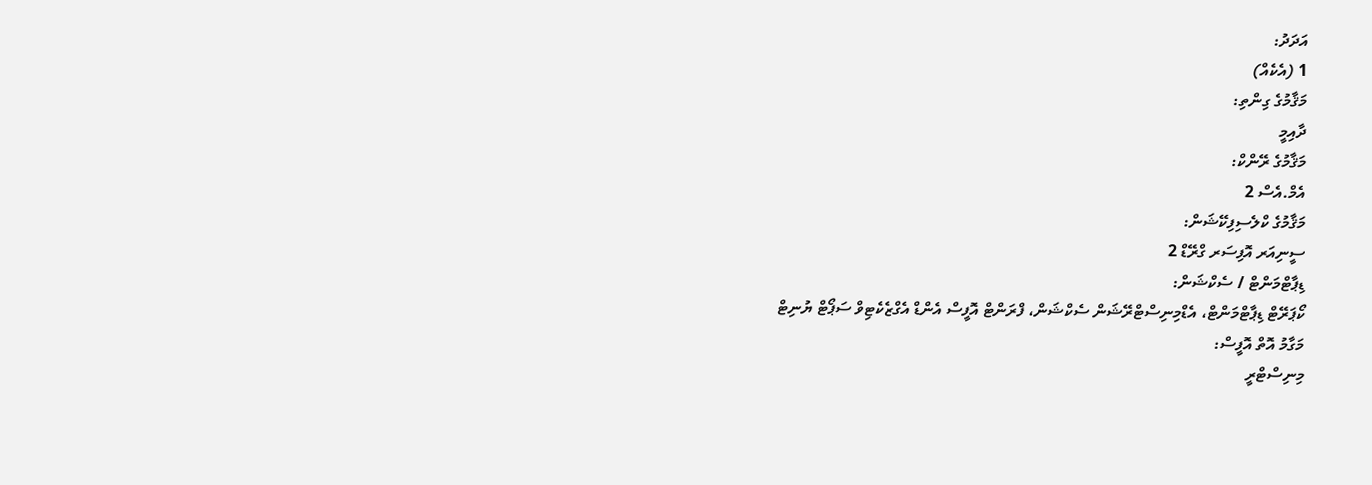އަދަދު:
1 (އެކެއް)
މަޤާމުގެ ގިންތި:
ދާއިމީ
މަޤާމުގެ ރޭންކް:
އެމް.އެސް 2
މަޤާމުގެ ކްލެސިފިކޭޝަން:
ސީނިއަރ އޮފިސަރ ގްރޭޑް 2
ޑިޕާޓްމަންޓް / ސެކްޝަން:
ކޯޕަރޭޓް ޑިޕާޓްމަންޓް، އެޑްމިނިސްޓްރޭޝަން ސެކްޝަން، ފްރަންޓް އޮފީސް އެންޑް އެގްޒެކެޓިވް ސަޕޯޓް ޔުނިޓް
މަގާމު އޮތް އޮފީސް:
މިނިސްޓްރީ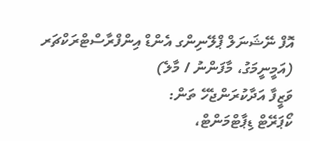އޮފް ނޭޝަނަލް ޕްލޭނިންގ އެންޑް އިންފްރާސްޓްރަކްޗަރ (އަމީނީމަގު، މާފަންނު / މާލެ)
ވަޒީފާ އަދާކުރަންޖެހޭ ތަން:
ކޯޕަރޭޓް ޑިޕާޓްމަންޓް،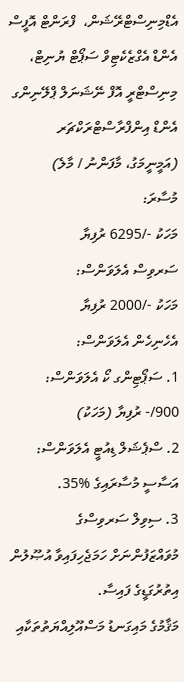އެޑްމިނިސްޓްރޭޝަން،  ފްރަންޓް އޮފީސް އެންޑް އެގްޒެކެޓިވް ސަޕޯޓް ޔުނިޓް،  މިނިސްޓްރީ އޮފް ނޭޝަނަލް ޕްލޭނިންގ އެންޑް އިންފްރާސްޓްރަކްޗަރ (އަމީނީމަގު، މާފަންނު / މާލެ)
މުސާރަ:
މަހަކު -/6295 ރުފިޔާ
ސަރވިސް އެލަވަންސް:
މަހަކު -/2000 ރުފިޔާ
އެހެނިހެން އެލަވަންސް:
1. ސަޕޯޓިންގ ކޯ އެލަވަންސް: 900/- ރުފިޔާ (މަހަކު)
2. ސްޕެޝަލް ޑިއުޓީ އެލަވަންސް: އަސާސީ މުސާރައިގެ %35.
3. ސިވިލް ސަރވިސްގެ މުވައްޒަފުންނަށް ހަމަޖެހިފައިވާ އުޞޫލުން އިތުރުގަޑީގެ ފައިސާ.
މަޤާމުގެ މައިގަނޑު މަސްއޫލިއްޔަތުތަކާއި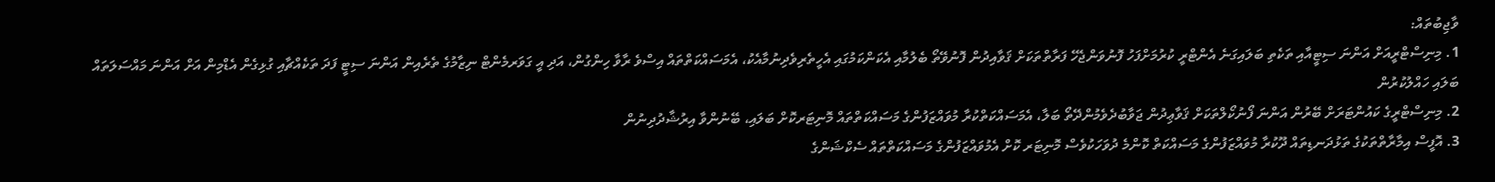ވާޖިބުތައް:
1. މިނިސްޓްރީއަށް އަންނަ ސިޓީއާއި ތަކެތި ބަލައިގަނެ އެންޓްރީ ކުރުމަށްފަހު ފޮނުވަންޖެހޭ ފަރާތްތަކަށް ޤަވާއިދުން ފޮނުވޭތޯ ބެލުމާއި އެކަންކަމުގައި އެހީތެރިވެދިނުމާއެކު، އެމަސައްކަތްތައް އިސްވެ ރާވާ ހިންގުން، އަދި އީ ގަވަރމެންޓް ނިޒާމުގެ ތެރެއިން އަންނަ ސިޓީ ފަދަ ތަކެއްޗާއި ގުޅިގެން އެޑްމިން އަށް އަންނަ މައްސަލަތައް ބަލައި ހައްލުކުރުން
2. މިނިސްޓްރީގެ ކައުންޓަރަށް ބޭރުން އަންނަ ފޯނުކޯލްތަކަށް ޤަވާޢިދުން ޖަވާބުދެވެމުންދޭތޯ ބަލާ، އެމަސައްކަތްކުރާ މުވައްޒަފުންގެ މަސައްކަތްތައް މޮނިޓަރކޮށް ބަލައި، ބޭނުންވާ އިރުޝާދުދިނުން
3. އޮފީސް އިމާރާތްތަކުގެ ތަޅުދަނޑިތައް ދޫކުރާ މުވައްޒަފުންގެ މަސައްކަތް ކޮންމެ ދުވަހަކުވެސް މޮނިޓަރ ކޮށް އެމުވައްޒަފުންގެ މަސައްކަތްތައް ސެކްޝަންގެ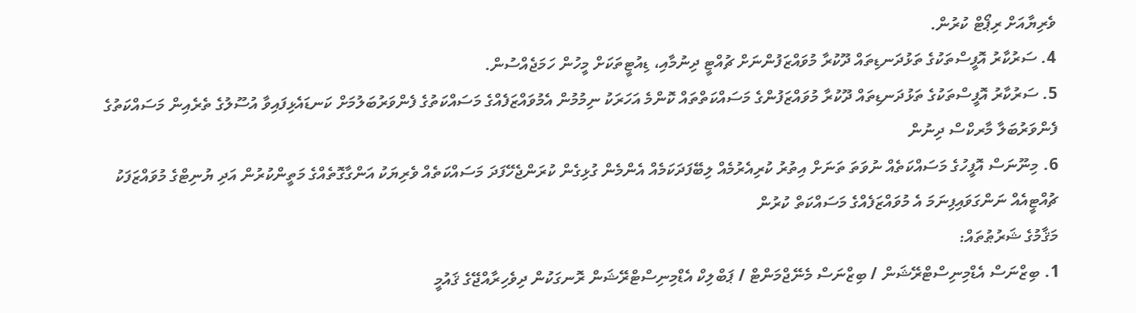ވެރިޔާއަށް ރިޕޯޓް ކުރުން.
4. ސަރުކާރު އޮފީސްތަކުގެ ތަޅުދަނޑިތައް ދޫކުރާ މުވައްޒަފުންނަށް ޗުއްޓީ ދިނުމާއި، ޑިއުޓީތަކަށް މީހުން ހަމަޖެއްސުން.
5. ސަރުކާރު އޮފީސްތަކުގެ ތަޅުދަނޑިތައް ދޫކުރާ މުވައްޒަފުންގެ މަސައްކަތްތައް ކޮންމެ އަހަރަކު ނިމުމުން އެމުވައްޒަފެއްގެ މަސައްކަތުގެ ފެންވަރުބަލުމަށް ކަނޑައެޅިފައިވާ އުސޫލުގެ ތެރެއިން މަސައްކަތުގެ ފެންވަރުބަލާ މާރކްސް ދިނުން
6. މިނޫނަސް އޮފީހުގެ މަސައްކަތެއް ނުވަތަ ތަނަށް އިތުރު ކުރިއެރުމެއް ލިބޭފަދަކަމެއް އެންމެން ގުޅިގެން ކުރަންޖެހޭފަދަ މަސައްކަތެއް ވެރިޔަކު އަންގާގޮތެއްގެ މަތީންކުރުން އަދި ޔުނިޓްގެ މުވައްޒަފަކު ޗުއްޓީއެއް ނަންގަވައިފިނަމަ އެ މުވައްޒަފެއްގެ މަސައްކަތް ކުރުން
މަޤާމުގެ ޝަރުޠުތައް:
1. ބިޒްނަސް އެޑްމިނިސްޓްރޭޝަން / ބިޒްނަސް މެނޭޖްމަންޓް / ޕަބްލިކް އެޑްމިނިސްޓްރޭޝަން ރޮނގަކުން ދިވެހިރާއްޖޭގެ ޤައުމީ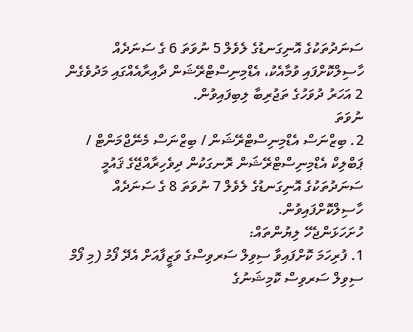ސަނަދުތަކުގެ އޮނިގަނޑުގެ ލެވެލް 5 ނުވަތަ 6 ގެ ސަނަދެއް ހާސިލްކޮށްފައި ވުމާއެކު، އެޑްމިނިސްޓްރޭޝަން ދާއިރާއެއްގައި މަދުވެގެން 2 އަހަރު ދުވަހުގެ ތަޖުރިބާ ލިބިފައިވުން.
ނުވަތަ
2. ބިޒްނަސް އެޑްމިނިސްޓްރޭޝަން / ބިޒްނަސް މެނޭޖްމަންޓް / ޕަބްލިކް އެޑްމިނިސްޓްރޭޝަން ރޮނގަކުން ދިވެހިރާއްޖޭގެ ޤައުމީ ސަނަދުތަކުގެ އޮނިގަނޑުގެ ލެވެލް 7 ނުވަތަ 8 ގެ ސަނަދެއް ހާސިލްކޮށްފައިވުން.
ހުށަހަޅަންޖެހޭ ލިޔުންތައް:
1. ފުރިހަމަ ކޮށްފައިވާ ސިވިލް ސަރވިސްގެ ވަޒީފާއަށް އެދޭ ފޯމު (މި ފޯމް ސިވިލް ސަރވިސް ކޮމިޝަނުގެ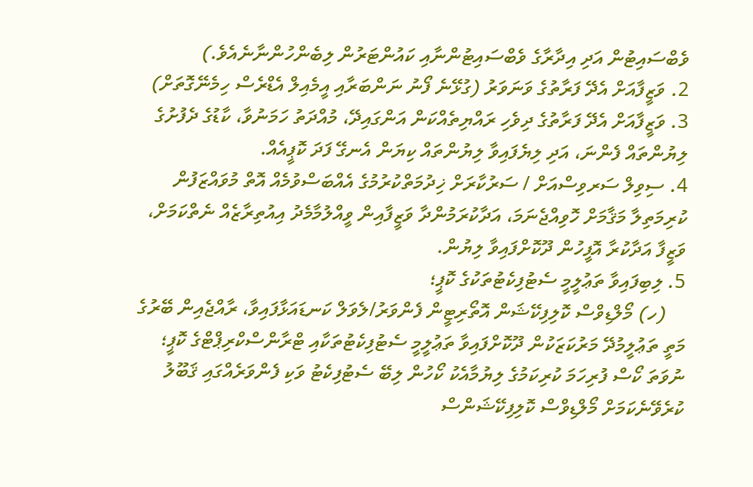ވެބްސައިޓުން އަދި އިދާރާގެ ވެބްސައިޓުންނާއި ކައުންޓަރުން ލިބެންހުންނާނެއެވެ.)
2. ވަޒީފާއަށް އެދޭ ފަރާތުގެ ވަނަވަރު (ގުޅޭނެ ފޯނު ނަންބަރާއި އީމެއިލް އެޑްރެސް ހިމެނޭގޮތަށް)
3. ވަޒީފާއަށް އެދޭ ފަރާތުގެ ދިވެހި ރައްޔިތެއްކަން އަންގައިދޭ، މުއްދަތު ހަމަނުވާ، ކާޑުގެ ދެފުށުގެ ލިޔުންތައް ފެންނަ، އަދި ލިޔެފައިވާ ލިޔުންތައް ކިޔަން އެނގޭ ފަދަ ކޮޕީއެއް.
4. ސިވިލް ސަރވިސްއަށް / ސަރުކާރަށް ޚިދުމަތްކުރުމުގެ އެއްބަސްވުމެއް އޮތް މުވައްޒަފުން ކުރިމަތިލާ މަޤާމަށް ހޮވިއްޖެނަމަ، އަދާކުރަމުންދާ ވަޒީފާއިން ވީއްލުމާމެދު އިއުތިރާޒެއް ނެތްކަމަށް، ވަޒީފާ އަދާކުރާ އޮފީހުން ދޫކޮށްފައިވާ ލިޔުން.
5. ލިބިފައިވާ ތަޢުލީމީ ސެޓުފިކެޓުތަކުގެ ކޮޕީ؛
    (ހ) މޯލްޑިވްސް ކޮލިފިކޭޝަން އޮތޯރިޓީން ފެންވަރު/ލެވަލް ކަނޑައަޅާފައިވާ، ރާއްޖެއިން ބޭރުގެ މަތީ ތަޢުލީމުދޭ މަރުކަޒަކުން ދޫކޮށްފައިވާ ތަޢުލީމީ ސެޓުފިކެޓުތަކާއި ޓްރާންސްކްރިޕްޓްގެ ކޮޕީ؛  ނުވަތަ ކޯސް ފުރިހަމަ ކުރިކަމުގެ ލިޔުމާއެކު ކޯހުން ލިބޭ ސެޓުފިކެޓު ވަކި ފެންވަރެއްގައި ޤަބޫލު ކުރެވޭނެކަމަށް މޯލްޑިވްސް ކޮލިފިކޭޝަންސް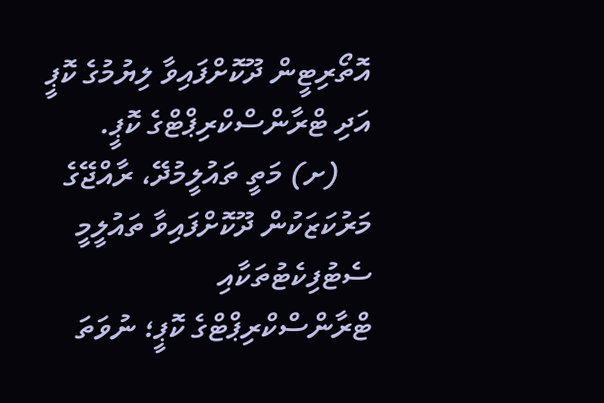އޮތޯރިޓީން ދޫކޮށްފައިވާ ލިޔުމުގެ ކޮޕީ އަދި ޓްރާންސްކްރިޕްޓްގެ ކޮޕީ.
    (ށ) މަތީ ތައުލީމުދޭ، ރާއްޖޭގެ މަރުކަޒަކުން ދޫކޮށްފައިވާ ތައުލީމީ ސެޓުފިކެޓުތަކާއި ޓްރާންސްކްރިޕްޓްގެ ކޮޕީ؛ ނުވަތަ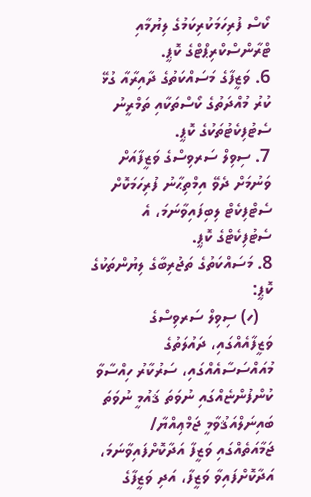ކޯސް ފުރިހަމަކުރިކަމުގެ ލިޔުމާއި ޓްރާންސްކްރިޕްޓްގެ ކޮޕީ.
6. ވަޒީފާގެ މަސައްކަތުގެ ދާއިރާއާ ގުޅޭ ކުރު މުއްދަތުގެ ކޯސްތަކާއި ތަމްރީނު ސެޓުފިކެޓުތަކުގެ ކޮޕީ.
7. ސިވިލް ސަރވިސްގެ ވަޒީފާއަށް ވަނުމަށް ދެވޭ އިމްތިޙާނު ފުރިހަމަކޮށް ސެޓްފިކެޓް ލިބިފައިވާނަމަ، އެ ސެޓުފިކެޓްގެ ކޮޕީ.
8. މަސައްކަތުގެ ތަޖުރިބާގެ ލިޔުންތަކުގެ ކޮޕީ:
   (ހ) ސިވިލް ސަރވިސްގެ ވަޒީފާއެއްގައި، ދައުލަތުގެ މުއައްސަސާއެއްގައި، ސަރުކާރު ހިއްސާވާ ކުންފުންޏެއްގައި ނުވަތަ ޤައުމީ ނުވަތަ ބައިނަލްއަޤުވާމީ ޖަމްޢިއްޔާ/ ޖަމާއަތެއްގައި ވަޒީފާ އަދާކޮށްފައިވާނަމަ، އަދާކޮށްފައިވާ ވަޒީފާ، އަދި ވަޒީފާގެ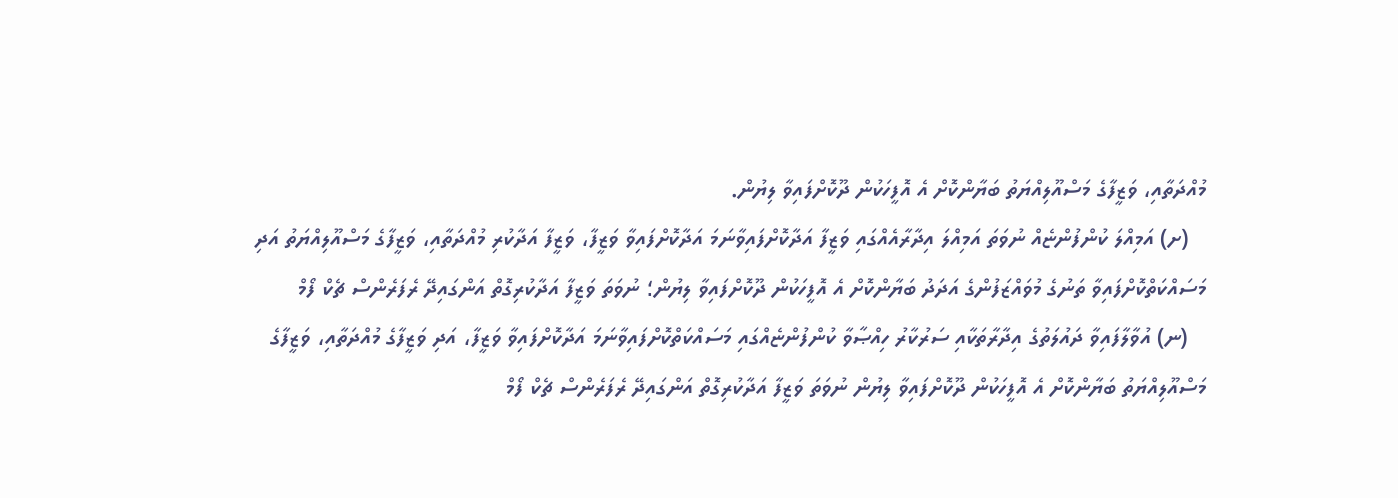މުއްދަތާއި، ވަޒީފާގެ މަސްއޫލިއްޔަތު ބަޔާންކޮށް އެ އޮފީހަކުން ދޫކޮށްފައިވާ ލިޔުން.
   (ށ) އަމިއްލަ ކުންފުންޏެއް ނުވަތަ އަމިއްލަ އިދާރާއެއްގައި ވަޒީފާ އަދާކޮށްފައިވާނަމަ އަދާކޮށްފައިވާ ވަޒީފާ، ވަޒީފާ އަދާކުރި މުއްދަތާއި، ވަޒީފާގެ މަސްއޫލިއްޔަތު އަދި މަސައްކަތްކޮށްފައިވާ ތަނުގެ މުވައްޒަފުންގެ އަދަދު ބަޔާންކޮށް އެ އޮފީހަކުން ދޫކޮށްފައިވާ ލިޔުން؛ ނުވަތަ ވަޒީފާ އަދާކުރިގޮތް އަންގައިދޭ ރެފަރެންސް ޗެކް ފޯމް
   (ނ) އުވާލާފައިވާ ދައުލަތުގެ އިދާރާތަކާއި ސަރުކާރު ހިއްޞާވާ ކުންފުންޏެއްގައި މަސައްކަތްކޮށްފައިވާނަމަ އަދާކޮށްފައިވާ ވަޒީފާ، އަދި ވަޒީފާގެ މުއްދަތާއި، ވަޒީފާގެ މަސްއޫލިއްޔަތު ބަޔާންކޮށް އެ އޮފީހަކުން ދޫކޮށްފައިވާ ލިޔުން ނުވަތަ ވަޒީފާ އަދާކުރިގޮތް އަންގައިދޭ ރެފަރެންސް ޗެކް ފޯމް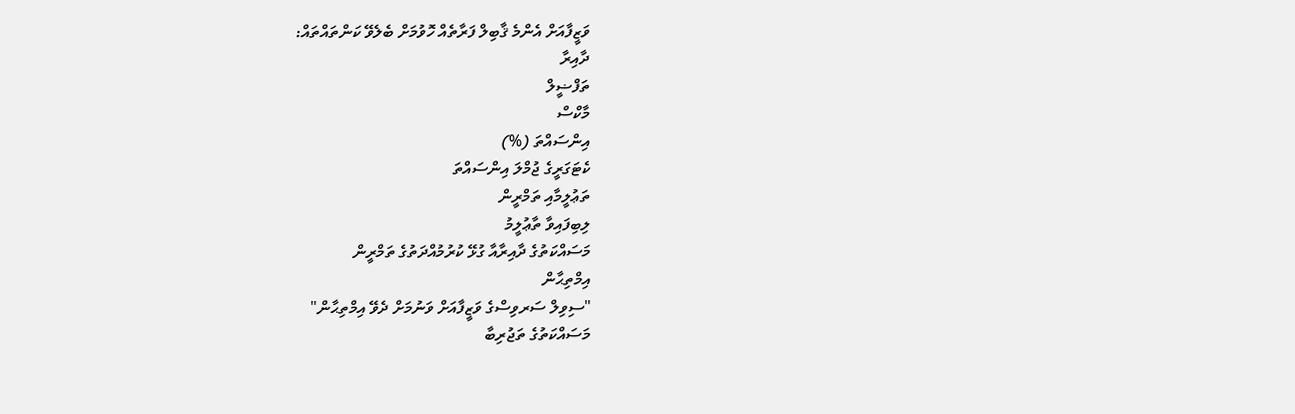ވަޒީފާއަށް އެންމެ ޤާބިލް ފަރާތެއް ހޮވުމަށް ބެލެވޭ ކަންތައްތައް:
ދާއިރާ
ތަފްޟީލް
މާކްސް
އިންސައްތަ (%)
ކެޓަގަރީގެ ޖުމްލަ އިންސައްތަ
ތަޢުލީމާއި ތަމްރީން
ލިބިފައިވާ ތާޢުލީމު
މަސައްކަތުގެ ދާއިރާއާ ގުޅޭ ކުރުމުއްދަތުގެ ތަމްރީން
އިމްތިޙާން
"ސިވިލް ސަރވިސްގެ ވަޒީފާއަށް ވަނުމަށް ދެވޭ އިމްތިޙާން"
މަސައްކަތުގެ ތަޖުރިބާ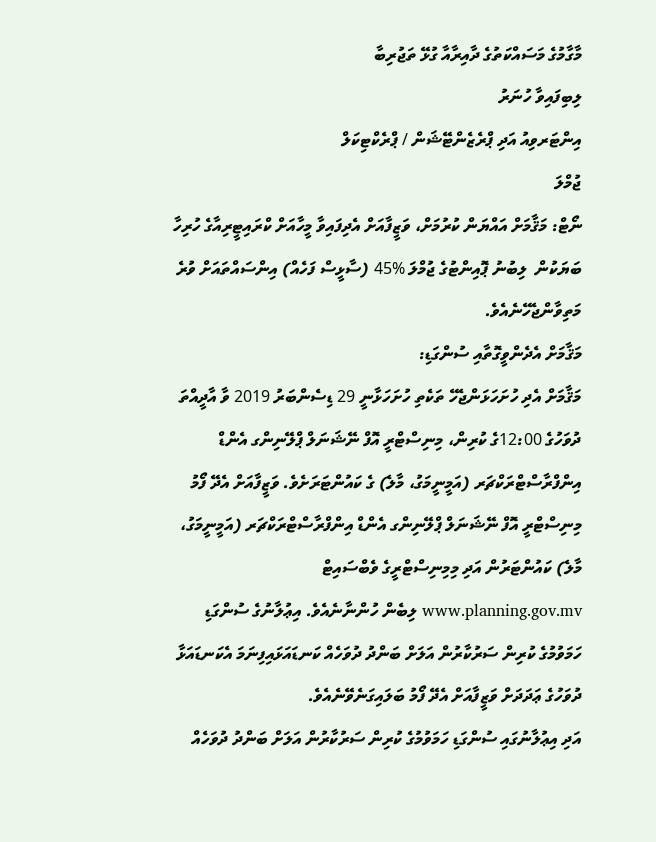މާގާމުގެ މަސައްކަތުގެ ދާއިރާއާ ގުޅޭ ތަޖުރިބާ
ލިބިފައިވާ ހުނަރު
އިންޓަރވިއު އަދި ޕްރެޒެންޓޭޝަން / ޕްރެކްޓިކަލް
ޖުމްލަ
ނޯޓް: މަޤާމަށް އައްޔަން ކުރުމަށް، ވަޒީފާއަށް އެދިފައިވާ މީހާއަށް ކްރައިޓީރިއާގެ ހުރިހާ ބަޔަކުން  ލިބުނު ޕޮއިންޓުގެ ޖުމްލަ %45 (ސާޅީސް ފަހެއް) އިންސައްތައަށް ވުރެ މަތިވާންޖެހޭނެއެވެ.
މަޤާމަށް އެދެންވީގޮތާއި ސުންގަޑި:
މަޤާމަށް އެދި ހުށަހަޅަންޖެހޭ ތަކެތި ހުށަހަޅާނީ 29 ޑިސެންބަރު 2019 ވާ އާދީއްތަ ދުވަހުގެ 12:00ގެ ކުރިން، މިނިސްޓްރީ އޮފް ނޭޝަނަލް ޕްލޭނިންގ އެންޑް އިންފްރާސްޓްރަކްޗަރ (އަމީނީމަގު، މާލެ) ގެ ކައުންޓަރަށެވެ. ވަޒީފާއަށް އެދޭ ފޯމު މިނިސްޓްރީ އޮފް ނޭޝަނަލް ޕްލޭނިންގ އެންޑް އިންފްރާސްޓްރަކްޗަރ (އަމީނީމަގު، މާލެ) ކައުންޓަރުން އަދި މިމިނިސްޓްރީގެ ވެބްސައިޓް www.planning.gov.mv ލިބެން ހުންނާނެއެވެ. އިޢުލާނުގެ ސުންގަޑި ހަމަވުމުގެ ކުރިން ސަރުކާރުން އަލަށް ބަންދު ދުވަހެއް ކަނޑައަޅައިފިނަމަ އެކަނޑައަޅާ ދުވަހުގެ ޢަދަދަށް ވަޒީފާއަށް އެދޭ ފޯމު ބަލައިގަނެވޭނެއެވެ.
އަދި އިޢުލާނުގައި ސުންގަޑި ހަމަވުމުގެ ކުރިން ސަރުކާރުން އަލަށް ބަންދު ދުވަހެއް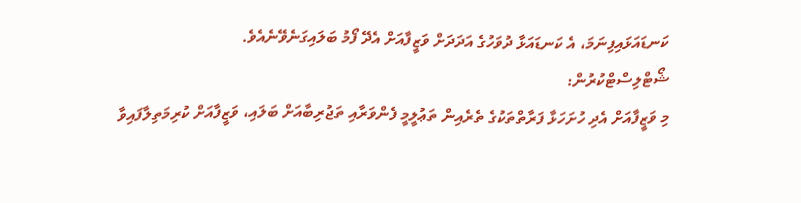ކަނޑައަޅައިފިނަމަ، އެ ކަނޑައަޅާ ދުވަހުގެ އަދަދަށް ވަޒީފާއަށް އެދޭ ފޯމު ބަލައިގަނެވޭނެއެވެ.
ޝޯޓްލިސްޓްކުރުން:
މި ވަޒީފާއަށް އެދި ހުށަހަޅާ ފަރާތްތަކުގެ ތެރެއިން ތަޢުލީމީ ފެންވަރާއި ތަޖުރިބާއަށް ބަލައި، ވަޒީފާއަށް ކުރިމަތިލާފައިވާ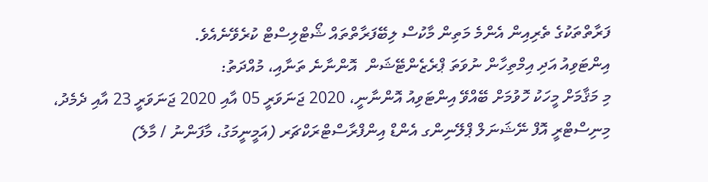ފަރާތްތަކުގެ ތެރިއިން އެންމެ މަތިން މާކުސް ލިބޭފަރާތްތައް ޝޯޓްލިސްޓް ކުރެވޭނެއެވެ.
އިންޓަވިއު އަދި އިމްތިހާން ނުވަތަ ޕްރެޒެންޓޭޝަން  އޮންނާނެ ތަނާއި، މުއްދަތު:
މި މަޤާމަށް މީހަކު ހޮވުމަށް ބޭއްވޭ އިންޓަވިއު އޮންނާނީ، 2020 ޖަނަވަރީ 05 އާއި 2020 ޖަނަވަރީ 23 އާއި ދެމެދު، މިނިސްޓްރީ އޮފް ނޭޝަނަލް ޕްލޭނިންގ އެންޑް އިންފްރާސްޓްރަކްޗަރ (އަމީނީމަގު، މާފަންނު / މާލެ)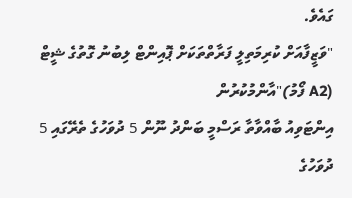ގައެވެ.
"ވަޒީފާއަށް ކުރިމަތިލީ ފަރާތްތަކަށް ޕޮއިންޓް ލިބުނު ގޮތުގެ ޝީޓް (A2 ފޯމު)"އާންމުކުރުން
އިންޓަވިއު ބާއްވާތާ ރަސްމީ ބަންދު ނޫން 5 ދުވަހުގެ ތެރޭގައި 5 ދުވަހުގެ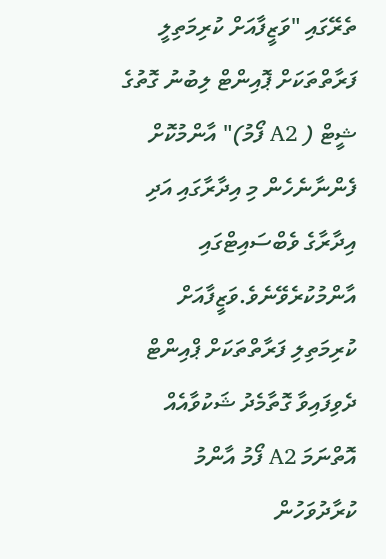ތެރޭގައި "ވަޒީފާއަށް ކުރިމަތިލީ ފަރާތްތަކަށް ޕޮއިންޓް ލިބުނު ގޮތުގެ ޝީޓް ( A2 ފޯމު)" އާންމުކޮށް ފެންނާނެހެން މި އިދާރާގައި އަދި އިދާރާގެ ވެބްސައިޓްގައި އާންމުކުރެވޭނެވެ.ވަޒީފާއަށް ކުރިމަތިލި ފަރާތްތަކަށް ޕްއިންޓް ދެވިފައިވާ ގޮތާމެދު ޝަކުވާއެއް އޮތްނަމަ A2 ފޯމު އާންމު ކުރާދުވަހުން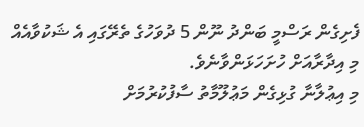ފެށިގެން ރަސްމީ ބަންދު ނޫން 5 ދުވަހުގެ ތެރޭގައި އެ ޝަކުވާއެއް މި އިދާރާއަށް ހުށަހަޅަންވާނެވެ.
މި އިޢުލާނާ ގުޅިގެން މަޢުލޫމާތު ސާފުކުރުމަށް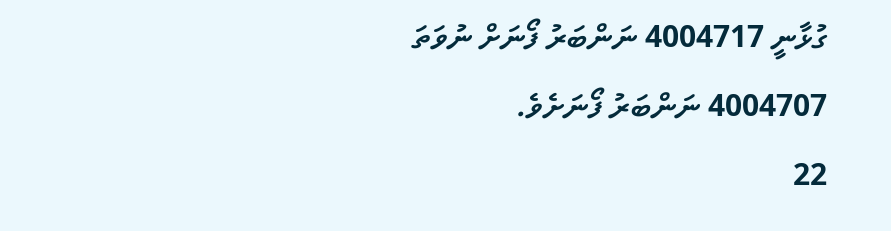ގުޅާނީ 4004717 ނަންބަރު ފޯނަށް ނުވަތަ 4004707 ނަންބަރު ފޯނަށެވެ.
22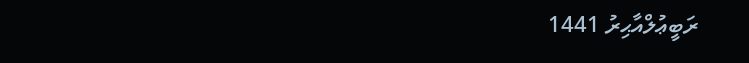ރަބީޢުލްއާޙިރު 1441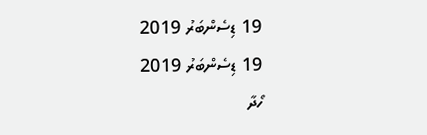19 ޑިސެންބަރު 2019
19 ޑިސެންބަރު 2019
ހޯދާ